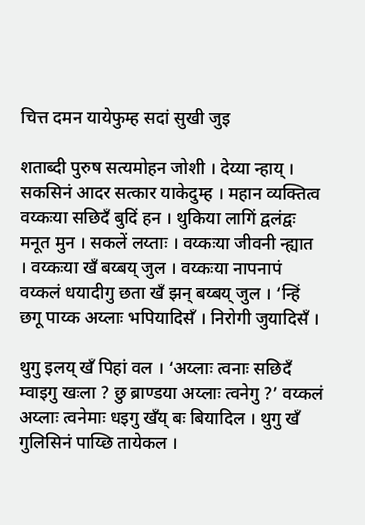चित्त दमन यायेफुम्ह सदां सुखी जुइ

शताब्दी पुरुष सत्यमोहन जोशी । देय्या न्हाय् । सकसिनं आदर सत्कार याकेदुम्ह । महान व्यक्तित्व वय्कःया सछिदँ बुदिं हन । थुकिया लागिं द्वलंद्वः मनूत मुन । सकलें लय्ताः । वय्कःया जीवनी न्ह्यात । वय्कःया खँ बय्बय् जुल । वय्कःया नापनापं वय्कलं धयादीगु छता खँ झन् बय्बय् जुल । ‘न्हिं छगू पाय्क अय्लाः भपियादिसँ । निरोगी जुयादिसँ ।

थुगु इलय् खँ पिहां वल । ‘अय्लाः त्वनाः सछिदँ म्वाइगु खःला ? छु ब्राण्डया अय्लाः त्वनेगु ?’ वय्कलं अय्लाः त्वनेमाः धइगु खँय् बः बियादिल । थुगु खँ गुलिसिनं पाय्छि तायेकल ।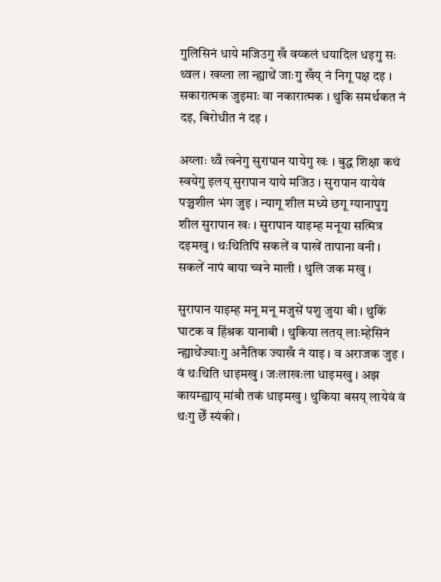गुलिसिनं धाये मजिउगु खँ वय्कलं धयादिल धइगु सः थ्वल । खय्ला ला न्ह्याथें जाःगु खँय् नं निगू पक्ष दइ । सकारात्मक जुइमाः वा नकारात्मक । थुकि समर्थकत नं दइ, बिरोधीत नं दइ ।

अय्लाः थ्वँ त्वनेगु सुरापान यायेगु खः । बुद्ध शिक्षा कथं स्वयेगु इलय् सुरापान याये मजिउ । सुरापान यायेवं पञ्चशील भंग जुइ । न्यागू शील मध्ये छगू ग्यानापुगु शील सुरापान खः । सुरापान याइम्ह मनूया सत्मित्र दइमखु । थःथितिपिं सकलें व पाखें तापाना वनी । सकलें नापं बाया च्वने माली । थुलि जक मखु ।

सुरापान याइम्ह मनू मनू मजुसें पशु जुया बी । थुकिं घाटक व हिंश्रक यानाबी । थुकिया लतय् लाःम्हेसिनं न्ह्याथेंज्याःगु अनैतिक ज्याखँ नं याइ । व अराजक जुइ । वं थःथिति धाइमखु । जःलाखःला धाइमखु । अझ कायम्ह्याय् मांबौ तकं धाइमखु । थुकिया बसय् लायेवं वं थःगु छेँ स्यंकी ।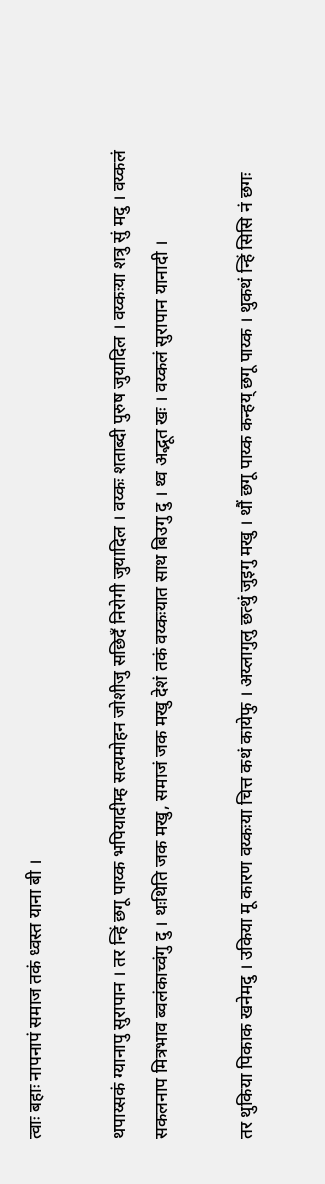त्वाः बहाः नापनापं समाज तकं ध्वस्त याना बी ।

थपाय्सकं ग्यानापु सुरापान । तर न्हिं छगू पाय्क भपियादीम्ह सत्यमोहन जोशीजु सछिदँ निरोगी जुयादिल । वय्कः शताब्दी पुरुष जुयादिल । वय्कःया शत्रु सुं मदु । वय्कलं सकलनाप मित्रभाव ब्वलंकाच्वंगु दु । थःथिति जक मखु, समाजं जक मखु देशं तकं वय्कःयात साथ बिउगु दु । थ्व अद्भूत खः । वय्कलं सुरापान यानादी ।

तर थुकिया पिकाक खनेमदु । उकिया मू कारण वय्कःया चित्त कथं कायेफु । अय्लागुलु छत्थुं जुइगु मखु । थौं छगू पाय्क कन्हय् छगू पाय्क । थुकथं न्हिं सिसि नं छगः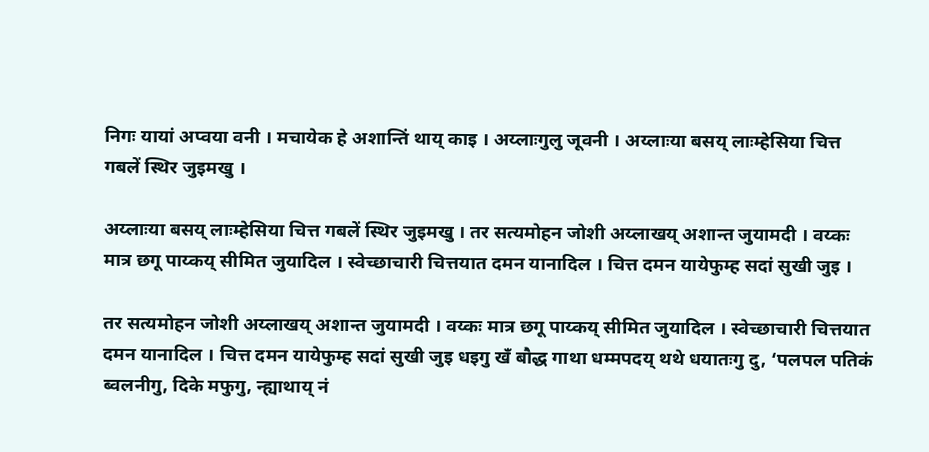निगः यायां अप्वया वनी । मचायेक हे अशान्तिं थाय् काइ । अय्लाःगुलु जूवनी । अय्लाःया बसय् लाःम्हेसिया चित्त गबलें स्थिर जुइमखु ।

अय्लाःया बसय् लाःम्हेसिया चित्त गबलें स्थिर जुइमखु । तर सत्यमोहन जोशी अय्लाखय् अशान्त जुयामदी । वय्कः मात्र छगू पाय्कय् सीमित जुयादिल । स्वेच्छाचारी चित्तयात दमन यानादिल । चित्त दमन यायेफुम्ह सदां सुखी जुइ ।

तर सत्यमोहन जोशी अय्लाखय् अशान्त जुयामदी । वय्कः मात्र छगू पाय्कय् सीमित जुयादिल । स्वेच्छाचारी चित्तयात दमन यानादिल । चित्त दमन यायेफुम्ह सदां सुखी जुइ धइगु खँ बौद्ध गाथा धम्मपदय् थथे धयातःगु दु, ‘पलपल पतिकं ब्वलनीगु, दिके मफुगु, न्ह्याथाय् नं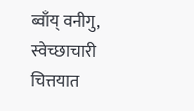ब्वाँय् वनीगु, स्वेच्छाचारी चित्तयात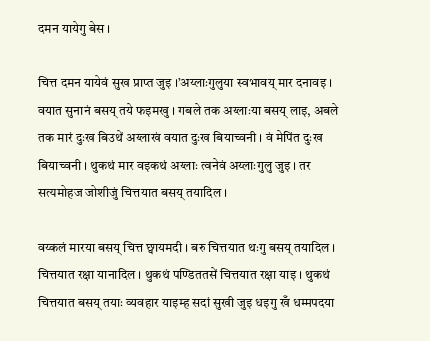दमन यायेगु बेस ।

चित्त दमन यायेवं सुख प्राप्त जुइ ।’अय्लाःगुलुया स्वभावय् मार दनावइ । वयात सुनानं बसय् तये फइमखु । गबले तक अय्लाःया बसय् लाइ, अबले तक मारं दुःख बिउथें अय्लाखं वयात दुःख बियाच्वनी । वं मेपिंत दुःख बियाच्वनी । थुकथं मार वइकथं अय्लाः त्वनेवं अय्लाःगुलु जुइ । तर सत्यमोहज जोशीजुं चित्तयात बसय् तयादिल ।

वय्कलं मारया बसय् चित्त छ्वायमदी । बरु चित्तयात थःगु बसय् तयादिल । चित्तयात रक्षा यानादिल । थुकथं पण्डिततसें चित्तयात रक्षा याइ । थुकथं चित्तयात बसय् तयाः व्यवहार याइम्ह सदां सुखी जुइ धइगु खँ धम्मपदया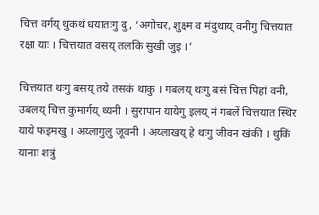चित्त वर्गय् थुकथं धयातःगु दु, ‘अगोचर, शुक्ष्म व मंदुथाय् वनीगु चित्तयात रक्षा याः । चित्तयात वसय् तलकि सुखी जुइ ।’

चित्तयात थःगु बसय् तये तसकं थाकु । गबलय् थःगु बसं चित्त पिहां वनी, उबलय् चित्त कुमार्गय् थ्यनी । सुरापान यायेगु इलय् नं गबलें चित्तयात स्थिर याये फइमखु । अय्लागुलु जूवनी । अय्लाखय् हे थःगु जीवन खंकी । थुकिं यानाः शत्रुं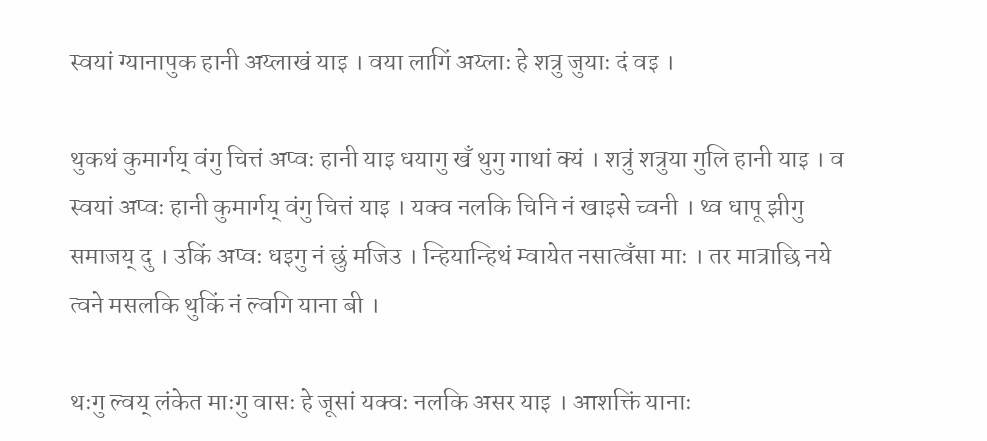स्वयां ग्यानापुक हानी अय्लाखं याइ । वया लागिं अय्लाः हे शत्रु जुयाः दं वइ ।

थुकथं कुमार्गय् वंगु चित्तं अप्वः हानी याइ धयागु खँ थुगु गाथां क्यं । शत्रुं शत्रुया गुलि हानी याइ । व स्वयां अप्वः हानी कुमार्गय् वंगु चित्तं याइ । यक्व नलकि चिनि नं खाइसे च्वनी । थ्व धापू झीगु समाजय् दु । उकिं अप्वः धइगु नं छुं मजिउ । न्हियान्हिथं म्वायेत नसात्वँसा माः । तर मात्राछि नये त्वने मसलकि थुकिं नं ल्वगि याना बी ।

थःगु ल्वय् लंकेत माःगु वासः हे जूसां यक्वः नलकि असर याइ । आशक्तिं यानाः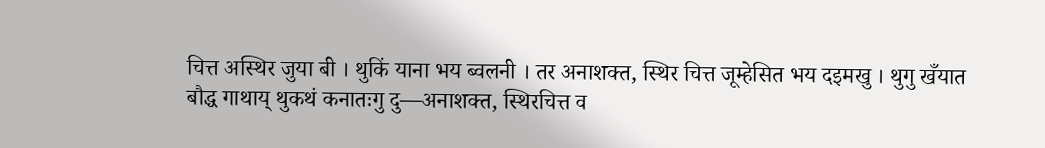चित्त अस्थिर जुया बी । थुकिं याना भय ब्वलनी । तर अनाशक्त, स्थिर चित्त जूम्हेसित भय दइमखु । थुगु खँयात बौद्ध गाथाय् थुकथं कनातःगु दु—अनाशक्त, स्थिरचित्त व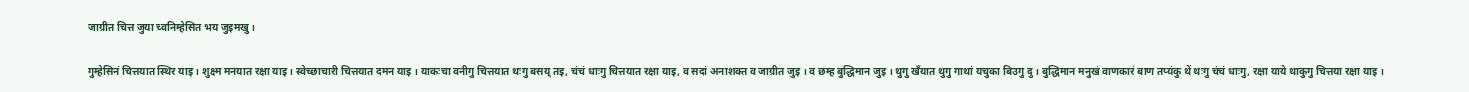जाग्रीत चित्त जुया च्वनिम्हेसित भय जुइमखु ।

गुम्हेसिनं चित्तयात स्थिर याइ । शुक्ष्म मनयात रक्षा याइ । स्वेच्छाचारी चित्तयात दमन याइ । याकःचा वनीगु चित्तयात थःगु बसय् तइ, चंचं धाःगु चित्तयात रक्षा याइ, व सदां अनाशक्त व जाग्रीत जुइ । व छम्ह बुद्धिमान जुइ । थुगु खँयात थुगु गाथां यचुका बिउगु दु । बुद्धिमान मनुखं वाणकारं बाण तप्यंकु थें थःगु चंचं धाःगु, रक्षा याये थाकुगु चित्तया रक्षा याइ ।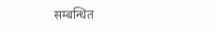सम्बन्धित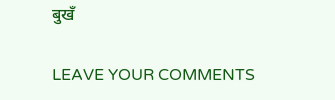बुखँ

LEAVE YOUR COMMENTS